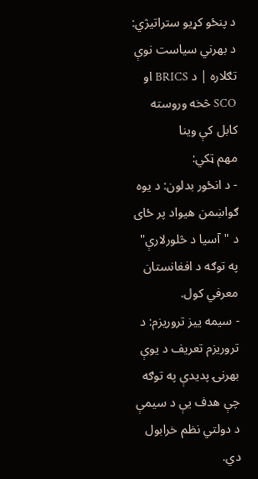د پنځو کړیو ستراتیژي: د بهرني سیاست نوې تګلاره | د BRICS او SCO څخه وروسته کابل کې وینا
مهم ټکي:
- د انځور بدلون: د یوه ګواښمن هیواد پر ځای د "آسیا د څلورلارې" په توګه د افغانستان معرفي کول.
- سیمه ییز تروریزم: د تروریزم تعریف د یوې بهرنۍ پدیدې په توګه چې هدف یې د سیمې د دولتي نظم خرابول دي.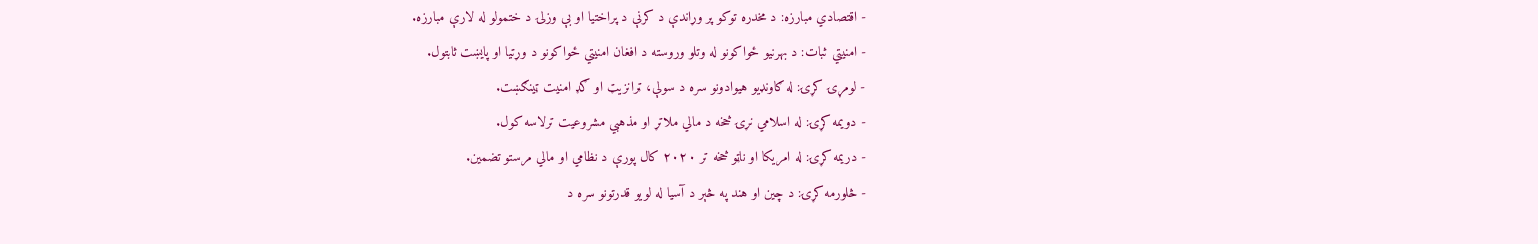- اقتصادي مبارزه: د مخدره توکو پر وړاندې د کرنې د پراختیا او بې وزلۍ د ختمولو له لارې مبارزه.
- امنیتي ثبات: د بهرنیو ځواکونو له وتلو وروسته د افغان امنیتي ځواکونو د وړتیا او پایښت ثابتول.
- لومړۍ کړۍ: له ګاونډیو هیوادونو سره د سولې، ټرانزیټ او ګډ امنیت ټینګښت.
- دویمه کړۍ: له اسلامي نړۍ څخه د مالي ملاتړ او مذهبي مشروعیت ترلاسه کول.
- دریمه کړۍ: له امریکا او ناټو څخه تر ۲۰۲۰ کال پورې د نظامي او مالي مرستو تضمین.
- څلورمه کړۍ: د چین او هند په څېر د آسیا له لویو قدرتونو سره د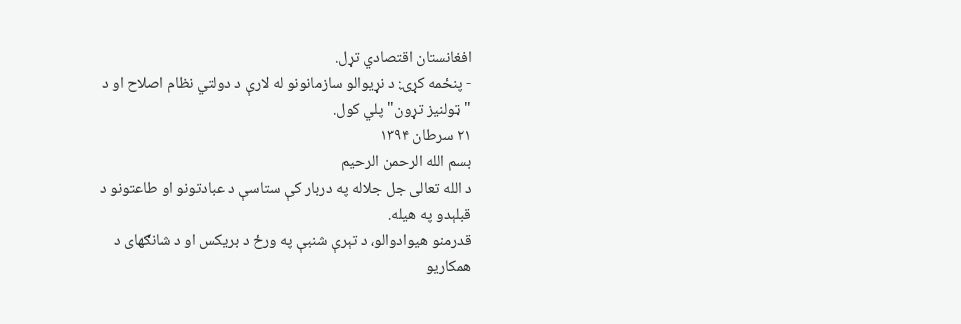افغانستان اقتصادي تړل.
- پنځمه کړۍ: د نړیوالو سازمانونو له لارې د دولتي نظام اصلاح او د "ټولنیز تړون" پلي کول.
۲۱ سرطان ۱۳۹۴
بسم الله الرحمن الرحیم
د الله تعالی جل جلاله په دربار کې ستاسې د عبادتونو او طاعتونو د قبلېدو په هیله.
قدرمنو هیوادوالو، د تېرې شنبې په ورځ د بریکس او د شانګهای د همکاریو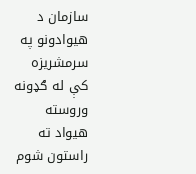سازمان د هیوادونو په سرمشریزه کې له ګډونه وروسته هیواد ته راستون شوم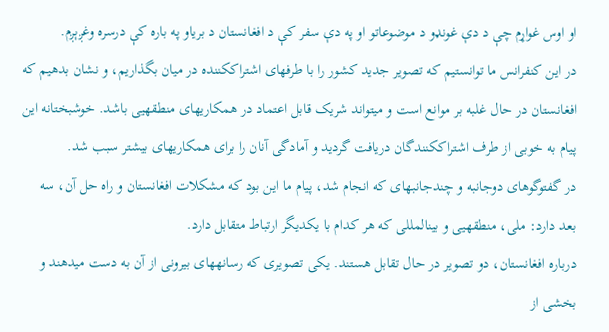او اوس غواړم چې د دې غونډو د موضوعاتو او په دې سفر کې د افغانستان د بریاو په باره کې درسره وغږېږم.
در این کنفرانس ما توانستیم که تصویر جدید کشور را با طرفهای اشتراککننده در میان بگذاریم، و نشان بدهیم که افغانستان در حال غلبه بر موانع است و میتواند شریک قابل اعتماد در همکاریهای منطقهیی باشد. خوشبختانه این پیام به خوبی از طرف اشتراککنندگان دریافت گردید و آمادگی آنان را برای همکاریهای بیشتر سبب شد.
در گفتوگوهای دوجانبه و چندجانبهای که انجام شد، پیام ما این بود که مشکلات افغانستان و راه حل آن، سه بعد دارد: ملی، منطقهیی و بینالمللی که هر کدام با یکدیگر ارتباط متقابل دارد.
درباره افغانستان، دو تصویر در حال تقابل هستند. یکی تصویری که رسانههای بیرونی از آن به دست میدهند و بخشی از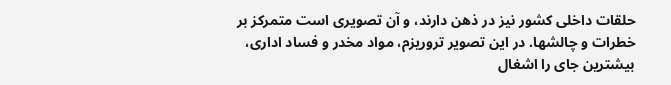حلقات داخلی کشور نیز در ذهن دارند، و آن تصویری است متمرکز بر خطرات و چالشها. در این تصویر تروریزم، مواد مخدر و فساد اداری، بیشترین جای را اشغال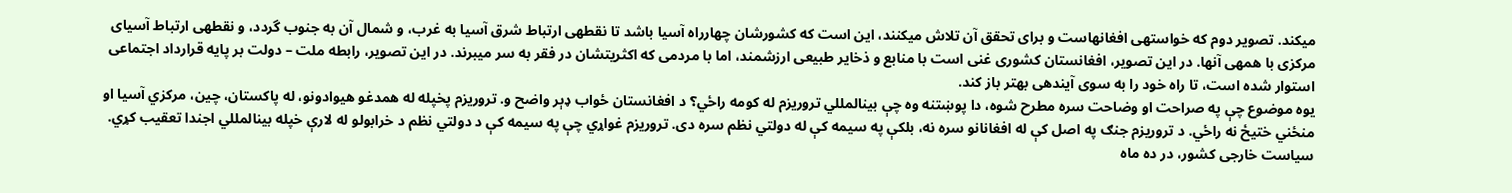میکند. تصویر دوم که خواستهی افغانهاست و برای تحقق آن تلاش میکنند، این است که کشورشان چهارراه آسیا باشد تا نقطهی ارتباط شرق آسیا به غرب، و شمال آن به جنوب گردد، و نقطهی ارتباط آسیای مرکزی با همهی آنها. در این تصویر، افغانستان کشوری غنی است با منابع و ذخایر طبیعی ارزشمند، اما با مردمی که اکثریتشان در فقر به سر میبرند. در این تصویر، رابطه ملت – دولت بر پایه قرارداد اجتماعی استوار شده است، تا راه خود را به سوی آیندهی بهتر باز کند.
یوه موضوع چې په صراحت او وضاحت سره مطرح شوه، دا پوښتنه وه چې بینالمللي تروریزم له کومه راځي؟ د افغانستان ځواب ډېر واضح و. تروریزم پخپله له همدغو هیوادونو، له پاکستان، چین، مرکزي آسیا او منځني ختیځ نه راځي. د تروریزم جنګ په اصل کې له افغانانو سره نه، بلکې په سیمه کې له دولتي نظم سره دی. تروریزم غواړي چې په سیمه کې د دولتي نظم د خرابولو له لارې خپله بینالمللي اجندا تعقیب کړي.
سیاست خارجی کشور، در ده ماه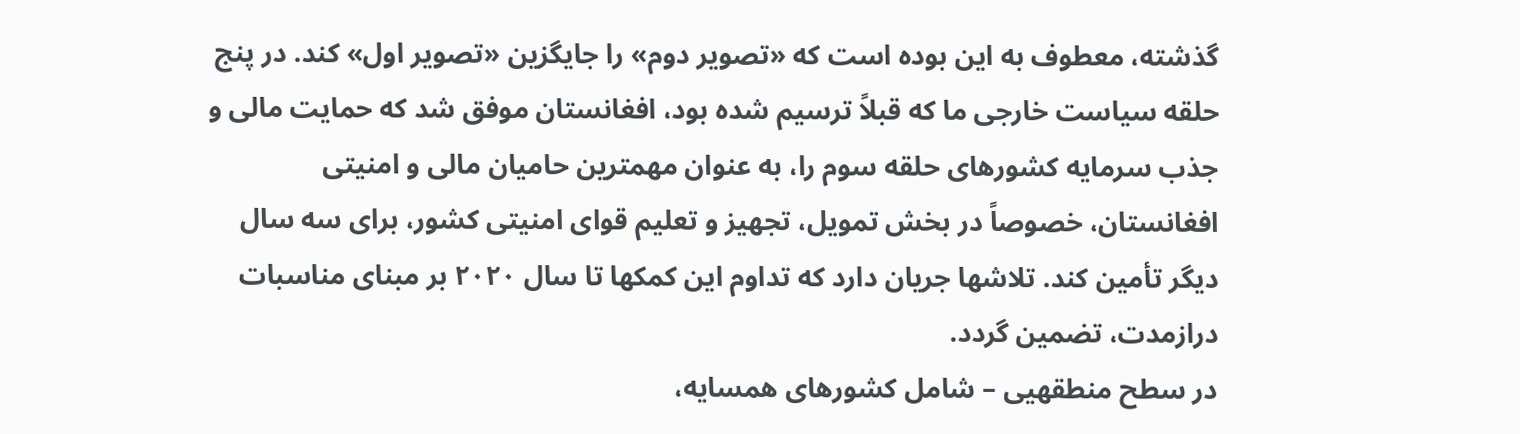گذشته، معطوف به این بوده است که «تصویر دوم» را جایگزین «تصویر اول» کند. در پنج حلقه سیاست خارجی ما که قبلاً ترسیم شده بود، افغانستان موفق شد که حمایت مالی و جذب سرمایه کشورهای حلقه سوم را، به عنوان مهمترین حامیان مالی و امنیتی افغانستان، خصوصاً در بخش تمویل، تجهیز و تعلیم قوای امنیتی کشور، برای سه سال دیگر تأمین کند. تلاشها جریان دارد که تداوم این کمکها تا سال ۲۰۲۰ بر مبنای مناسبات درازمدت، تضمین گردد.
در سطح منطقهیی – شامل کشورهای همسایه،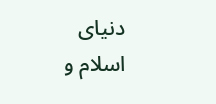دنیای اسلام و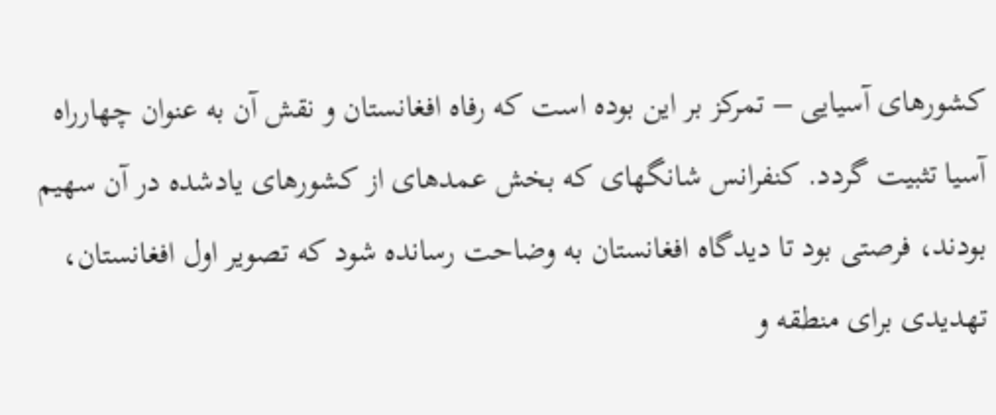کشورهای آسیایی – تمرکز بر این بوده است که رفاه افغانستان و نقش آن به عنوان چهارراه آسیا تثبیت گردد. کنفرانس شانگهای که بخش عمدهای از کشورهای یادشده در آن سهیم بودند، فرصتی بود تا دیدگاه افغانستان به وضاحت رسانده شود که تصویر اول افغانستان، تهدیدی برای منطقه و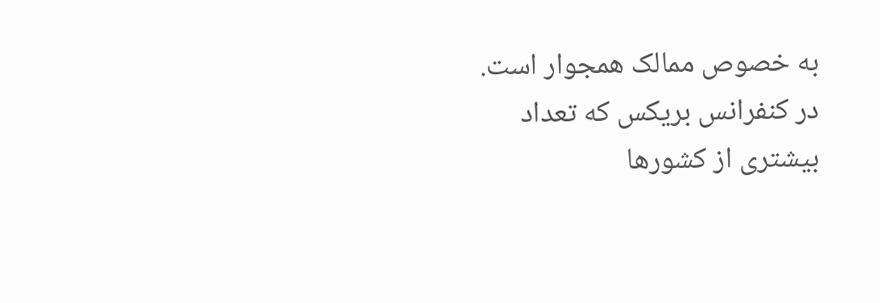به خصوص ممالک همجوار است. در کنفرانس بریکس که تعداد بیشتری از کشورها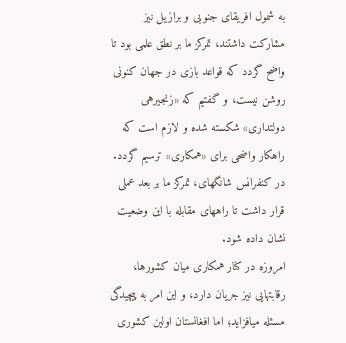به شمول افریقای جنوبی و برازیل نیز مشارکت داشتند، تمرکز ما بر نطق علمی بود تا واضح گردد که قواعد بازی در جهان کنونی روشن نیست، و گفتیم که «زنجیرهی دولتداری» شکسته شده و لازم است که راهکار واضحی برای «همکاری» ترسیم گردد. در کنفرانس شانگهای، تمرکز ما بر بعد عملی قرار داشت تا راههای مقابله با این وضعیت نشان داده شود.
امروزه در کنار همکاری میان کشورها، رقابتهایی نیز جریان دارد، و این امر به پیچیدگی مسئله میافزاید؛ اما افغانستان اولین کشوری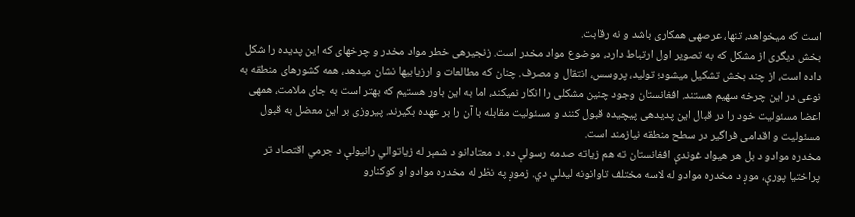است که میخواهد، تنها، عرصهی همکاری باشد و نه رقابت.
بخش دیگری از مشکل که به تصویر اول ارتباط دارد، موضوع مواد مخدر است. زنجیرهی خطر مواد مخدر و چرخهای که این پدیده را شکل داده است، از چند بخش تشکیل میشود؛ تولید، پروسس، انتقال و مصرف. چنان که مطالعات و ارزیابیها نشان میدهد، همه کشورهای منطقه به نوعی در این چرخه سهیم هستند. افغانستان وجود چنین مشکلی را انکار نمیکند، اما به این باور هستیم که بهتر است به جای ملامت، همهی اعضا مسئولیت خود را در قبال این پدیدهی پیچیده قبول کنند و مسئولیت مقابله با آن را بر عهده بگیرند. پیروزی بر این معضل به قبول مسئولیت و اقدامی فراگیر در سطح منطقه نیازمند است.
مخدره موادو د بل هر هیواد غوندې افغانستان ته هم زیاته صدمه رسولې ده. د معتادانو د شمېر له زیاتوالي رانیولې د جرمي اقتصاد تر پراختیا پورې، موږ د مخدره موادو له لاسه مختلف تاوانونه لیدلي دي. زموږ په نظر له مخدره موادو او کوکنارو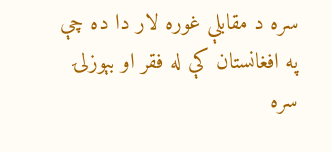سره د مقابلې غوره لار دا ده چې په افغانستان کې له فقر او بېوزلۍ سره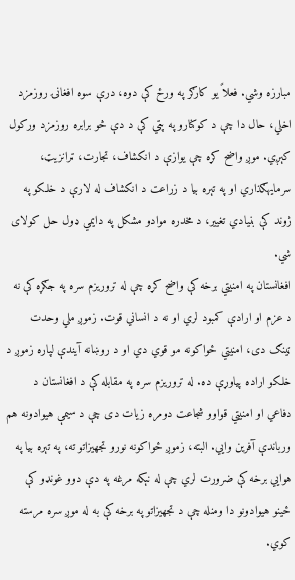مبارزه وشي. فعلاً یو کارګر په ورځ کې دوه، درې سوه افغانۍ روزمزد اخلي، حال دا چې د کوکنارو په پټي کې د دې څو برابره روزمزد ورکول کېږي. موږ واضح کړه چې یوازې د انکشاف، تجارت، ټرانزیټ، سرمایهګذاري او په تېره بیا د زراعت د انکشاف له لارې د خلکو په ژوند کې بنیادي تغییر، د مخدره موادو مشکل په دایمي ډول حل کولای شي.
افغانستان په امنیتي برخه کې واضح کړه چې له تروریزم سره په جګړه کې نه د عزم او ارادې کمبود لري او نه د انساني قوت. زموږ ملي وحدت ټینګ دی، امنیتي ځواکونه مو قوي دي او د روښانه آیندې لپاره زموږ د خلکو اراده پیاوړې ده. له تروریزم سره په مقابله کې د افغانستان د دفاعي او امنیتي قواوو شجاعت دومره زیات دی چې د سیمې هیوادونه هم ورباندې آفرین وايي. البته، زموږ ځواکونه نورو تجهیزاتو ته، په تېره بیا په هوايي برخه کې ضرورت لري چې له نېکه مرغه په دې دوو غونډو کې ځینو هیوادونو دا ومنله چې د تجهیزاتو په برخه کې به له موږ سره مرسته کوي.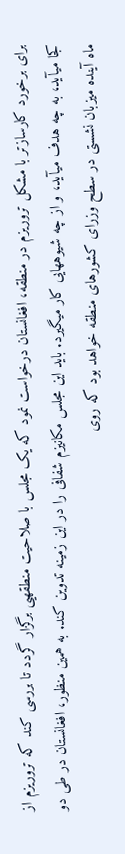برای برخورد کارسازتر با مشکل تروریزم در منطقه، افغانستان درخواست نمود که یک مجلس با صلاحیت منطقهیی برگزار گردد تا بررسی کند که تروریزم از کجا میآید، به چه هدف میآید، و از چه شیوههایی کار میگیرد. باید این مجلس مکانیزم شفافی را در این زمینه تدوین کند. به همین منظور، افغانستان در طی دو ماه آینده میزبان نشستی در سطح وزرای کشورهای منطقه خواهد بود که روی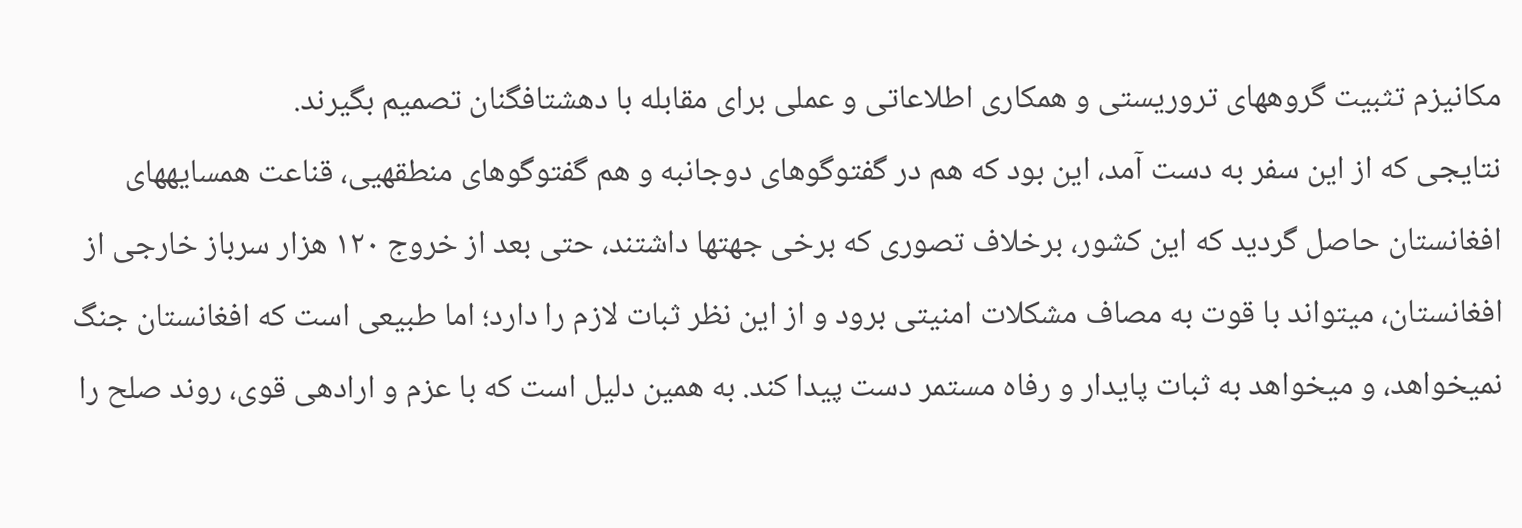مکانیزم تثبیت گروههای تروریستی و همکاری اطلاعاتی و عملی برای مقابله با دهشتافگنان تصمیم بگیرند.
نتایجی که از این سفر به دست آمد، این بود که هم در گفتوگوهای دوجانبه و هم گفتوگوهای منطقهیی، قناعت همسایههای افغانستان حاصل گردید که این کشور، برخلاف تصوری که برخی جهتها داشتند، حتی بعد از خروج ۱۲۰ هزار سرباز خارجی از افغانستان، میتواند با قوت به مصاف مشکلات امنیتی برود و از این نظر ثبات لازم را دارد؛ اما طبیعی است که افغانستان جنگ نمیخواهد، و میخواهد به ثبات پایدار و رفاه مستمر دست پیدا کند. به همین دلیل است که با عزم و ارادهی قوی، روند صلح را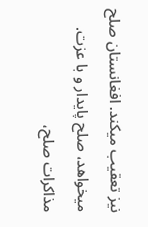نیز تعقیب میکند. افغانستان صلح میخواهد، صلح پایدار و با عزت.
مذاکرات صلح،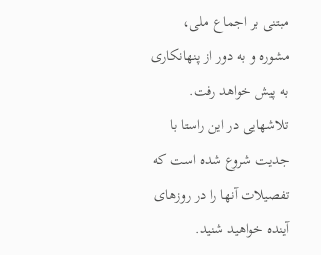مبتنی بر اجماع ملی، مشوره و به دور از پنهانکاری به پیش خواهد رفت. تلاشهایی در این راستا با جدیت شروع شده است که تفصیلات آنها را در روزهای آینده خواهید شنید.